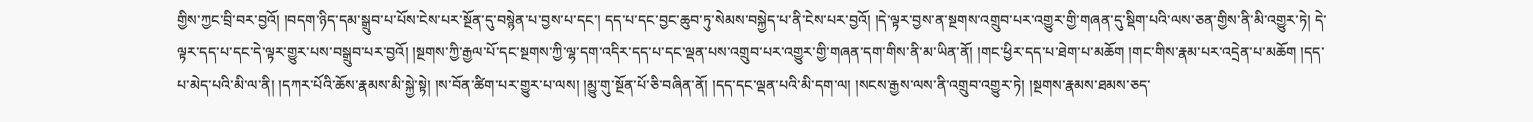གྱིས་ཀྱང་བྲི་བར་བྱའོ། །བདག་ཉིད་དམ་སྒྲུབ་པ་པོས་ངེས་པར་སྔོན་དུ་བསྙེན་པ་བྱས་པ་དང་། དད་པ་དང་བྱང་ཆུབ་ཏུ་སེམས་བསྐྱེད་པ་ནི་ངེས་པར་བྱའོ། །དེ་ལྟར་བྱས་ན་སྔགས་འགྲུབ་པར་འགྱུར་གྱི་གཞན་དུ་སྡིག་པའི་ལས་ཅན་གྱིས་ནི་མི་འགྱུར་ཏེ། དེ་ལྟར་དད་པ་དང་དེ་ལྟར་གྱུར་པས་བསྒྲུབ་པར་བྱའོ། །སྔགས་ཀྱི་རྒྱལ་པོ་དང་སྔགས་ཀྱི་ལྷ་དག་འདིར་དད་པ་དང་ལྡན་པས་འགྲུབ་པར་འགྱུར་གྱི་གཞན་དག་གིས་ནི་མ་ཡིན་ནོ། །གང་ཕྱིར་དད་པ་ཐེག་པ་མཆོག །གང་གིས་རྣམ་པར་འདྲེན་པ་མཆོག །དད་པ་མེད་པའི་མི་ལ་ནི། །དཀར་པོའི་ཆོས་རྣམས་མི་སྐྱེ་སྟེ། །ས་བོན་ཚིག་པར་གྱུར་པ་ལས། །མྱུ་གུ་སྔོན་པོ་ཅི་བཞིན་ནོ། །དད་དང་ལྡན་པའི་མི་དག་ལ། །སངས་རྒྱས་ལས་ནི་འགྲུབ་འགྱུར་ཏེ། །སྔགས་རྣམས་ཐམས་ཅད་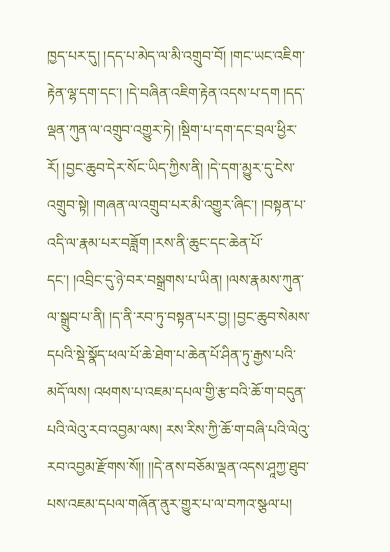ཁྱད་པར་དུ། །དད་པ་མེད་ལ་མི་འགྲུབ་བོ། །གང་ཡང་འཇིག་རྟེན་ལྷ་དག་དང་། །དེ་བཞིན་འཇིག་རྟེན་འདས་པ་དག །དད་ལྡན་ཀུན་ལ་འགྲུབ་འགྱུར་ཏེ། །སྡིག་པ་དག་དང་བྲལ་ཕྱིར་རོ། །བྱང་ཆུབ་དེར་སོང་ཡིད་ཀྱིས་ནི། །དེ་དག་མྱུར་དུ་ངེས་འགྲུབ་སྟེ། །གཞན་ལ་འགྲུབ་པར་མི་འགྱུར་ཞིང་། །བསྟན་པ་འདི་ལ་རྣམ་པར་བཟློག །རས་ནི་ཆུང་དང་ཆེན་པོ་དང་། །འབྲིང་དུ་ཉེ་བར་བསྒྲགས་པ་ཡིན། །ལས་རྣམས་ཀུན་ལ་སྒྲུབ་པ་ནི། །ད་ནི་རབ་ཏུ་བསྟན་པར་བྱ། །བྱང་ཆུབ་སེམས་དཔའི་སྡེ་སྣོད་ཕལ་པོ་ཆེ་ཐེག་པ་ཆེན་པོ་ཤིན་ཏུ་རྒྱས་པའི་མདོ་ལས། འཕགས་པ་འཇམ་དཔལ་གྱི་རྩ་བའི་ཆོ་ག་བདུན་པའི་ལེའུ་རབ་འབྱམ་ལས། རས་རིས་ཀྱི་ཆོ་ག་བཞི་པའི་ལེའུ་རབ་འབྱམ་རྫོགས་སོ།། །།དེ་ནས་བཅོམ་ལྡན་འདས་ཤཱཀྱ་ཐུབ་པས་འཇམ་དཔལ་གཞོན་ནུར་གྱུར་པ་ལ་བཀའ་སྩལ་པ།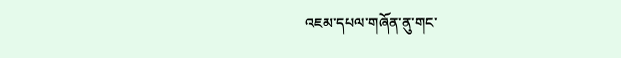འཇམ་དཔལ་གཞོན་ནུ་གང་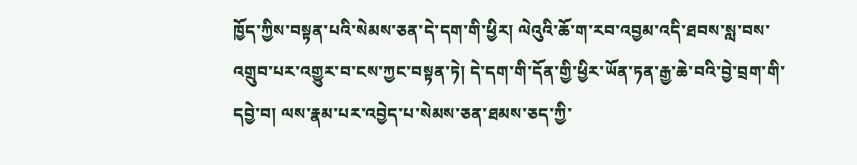ཁྱོད་ཀྱིས་བསྟན་པའི་སེམས་ཅན་དེ་དག་གི་ཕྱིར། ལེའུའི་ཆོ་ག་རབ་འབྱམ་འདི་ཐབས་སླ་བས་འགྲུབ་པར་འགྱུར་བ་ངས་ཀྱང་བསྟན་ཏེ། དེ་དག་གི་དོན་གྱི་ཕྱིར་ཡོན་ཏན་རྒྱ་ཆེ་བའི་བྱེ་བྲག་གི་དབྱེ་བ། ལས་རྣམ་པར་འབྱེད་པ་སེམས་ཅན་ཐམས་ཅད་ཀྱི་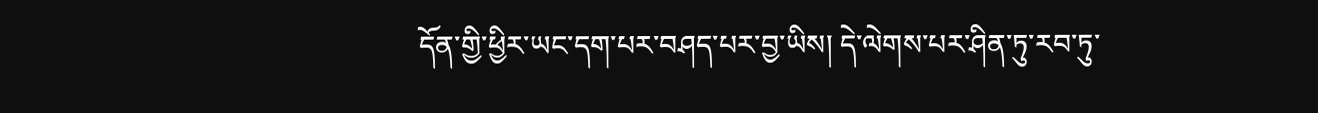དོན་གྱི་ཕྱིར་ཡང་དག་པར་བཤད་པར་བྱ་ཡིས། དེ་ལེགས་པར་ཤིན་ཏུ་རབ་ཏུ་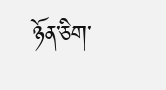ཉོན་ཅིག་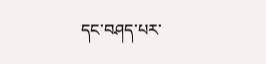དང་བཤད་པར་